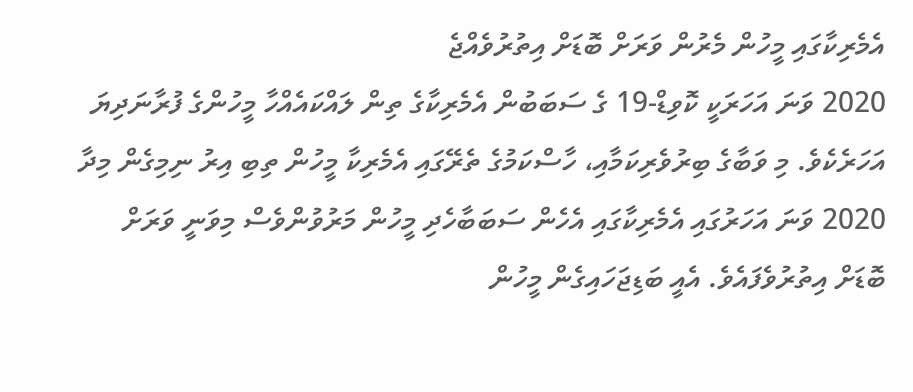އެމެރިކާގައި މީހުން މެރުން ވަރަށް ބޮޑަށް އިތުރުވެއްޖެ
2020 ވަނަ އަހަރަކީ ކޮވިޑް-19 ގެ ސަބަބުން އެމެރިކާގެ ތިން ލައްކައެއްހާ މީހުންގެ ފުރާނަދިޔަ އަހަރެކެވެ. މި ވަބާގެ ބިރުވެރިކަމާއި، ހާސްކަމުގެ ތެރޭގައި އެމެރިކާ މީހުން ތިބި އިރު ނިމިގެން މިދާ 2020 ވަނަ އަހަރުގައި އެމެރިކާގައި އެހެން ސަބަބާހެދި މީހުން މަރުވުންވެސް މިވަނީ ވަރަށް ބޮޑަށް އިތުރުވެފައެވެ. އެއީ ބަޑިޖަހައިގެން މީހުން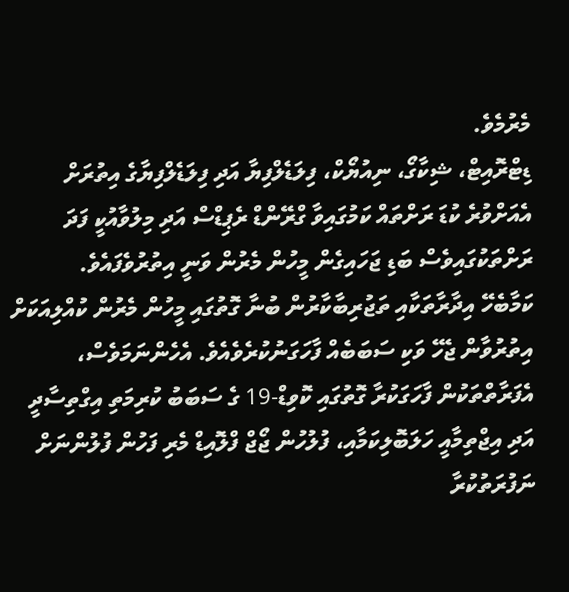މެރުމެވެ.
ޑިޓްރޮއިޓް، ޝިކާގޯ، ނިއުޔޯކް، ފިލަޑެލްފިޔާ އަދި ފިލަޑެލްފިޔާގެ އިތުރަށް އެއަށްވުރެ ކުޑަ ރަށްތައް ކަމުގައިވާ ގްރޭންޑް ރެޕިޑްސް އަދި މިލުވާއުކީ ފަދަ ރަށްތަކުގައިވެސް ބަޑި ޖަހައިގެން މީހުން މެރުން ވަނީ އިތުރުވެފައެވެ.
ކަމާބެހޭ އިދާރާތަކާއި ތަޖުރިބާކާރުން ބުނާ ގޮތުގައި މީހުން މެރުން ކުއްލިއަކަށް އިތުރުވާން ޖެހޭ ވަކި ސަބަބެއް ފާހަގަނުކުރެވެއެވެ. އެހެންނަމަވެސް، އެފަރާތްތަކުން ފާހަގަކުރާ ގޮތުގައި ކޮވިޑް-19 ގެ ސަބަބު ކުރިމަތި އިގްތިސާދީ އަދި އިޖްތިމާއީ ހަލަބޮލިކަމާއި، ފުލުހުން ޖޯޖް ފްލޮއިޑް މެރި ފަހުން ފުލުންނަށް ނަފުރަތުކުރާ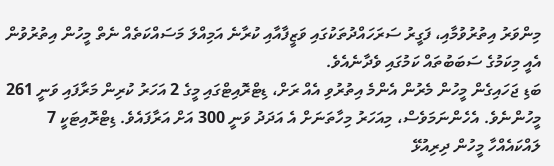މިންވަރު އިތުރުވުމާއި، ފަގީރު ސަރަހައްދުތަކުގައި ވަޒީފާއާއި ކުރާނެ އަމިއްލަ މަސައްކަތެއް ނެތް މީހުން އިތުރުވުން އެއީ މިކަމުގެ ސަބަބުތައް ކަމުގައި ވެދާނެއެވެ.
ބަޑި ޖަހައިގެން މީހުން މެރުން އެންމެ އިތުރުވި އެއް ރަށް، ޑިޓްރޮއިޓްގައި މީގެ 2 އަހަރު ކުރިން މަރާފައި ވަނީ 261 މީހުންނެވެ. އެހެންނަމަވެސް، މިއަހަރު މިހާތަނަށް އެ އަދަދު ވަނީ 300 އަށް އަރާފައެވެ. ޑިޓްރޮއިޓަކީ 7 ލައްކައެއްހާ މީހުން ދިރިއުޅޭ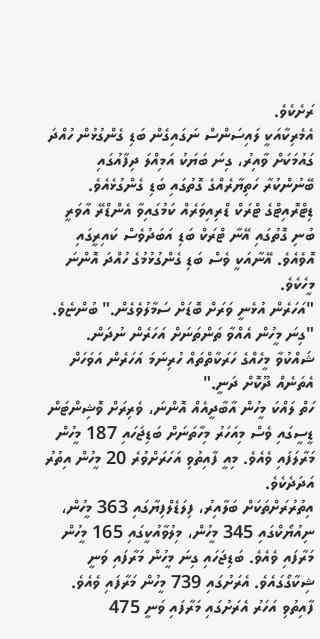ރަށެކެވެ.
އެމެރިކާއަކީ ލައިސަންސް ނަގައިގެން ބަޑި ގެންގުޅުން ހުއްދަ ގައުމަކަށް ވާއިރު، ގިނަ ބަޔަކު އަމިއްލަ ދިފާއުގައި ބޭނުންކުރާ ހަތިޔާރެއްގެ ގޮތުގައި ބަޑި ގެންގުޅެއެވެ.
ޑިޓްރޮއިޓްގެ ޓްރަކް ޑްރިއިވަރެއް ކަމުގައިވާ އެންޑްރޭ އާވަރީ ބުނި ގޮތުގައި އޭނާ ޓްރަކް ބަޑި އަބަދުވެސް ކައިރީގައި އޮވެއެވެ. އޭނާއަކީ ވެސް ބަޑި ގެންގުޅުމުގެ ހުއްދަ އޮންނަ މީހެކެވެ.
"އަހަރެން އުޅެނީ ވަރަށް ބޮޑަށް ސަމާލުވެގެން." ބުންޏެވެ. "ގިނަ މީހުން އެއްވާ ތަންތަނަށް އަހަރެން ނުދަން. ޝައްކުވާ މީހެއްގެ ހަރަކާތްތައް ހުރިނަމަ އަހަރެން އަވަހަށް އެތަނެއް ދޫކޮށް ދަނީ."
ހަތް ލައްކަ މީހުން އާބާދީއެއް އޮންނަ، ވެރިރަށް ވޮޝިންޓަން ޑީސީގައި ވެސް މިއަހަރު މިހާތަނަށް ބަޑިޖަހައި 187 މީހުން މަރާލަފައި ވެއެވެ. މިއީ ފާއިތުވި އަހަރަށްވުރެ 20 މީހުން އިތުރު އަދަދެކެވެ.
އިތުރުރަށްތަކަށް ބަލާއިރު، ފިލަޑެލްފިޔާގައި 363 މީހުން، ނިއުޔޯކްގައި 345 މީހުން، މިލުވާއުކީގައި 165 މީހުން މަރާފައި ވެއެވެ. ބަޑިޖަހައި ގިނަ މީހުން މަރާފައި ވަނީ ޝިކާގޯގައެވެ. އެރަށުގައި 739 މީހުން މަރާފައި ވެއެވެ. ފާއިތުވި އަހަރު އެރަށުގައި މަރާފައި ވަނީ 475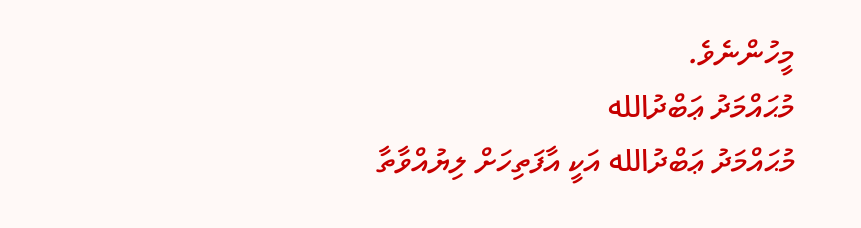މީހުންނެވެ.
މުޙައްމަދު ޢަބްދުالله
މުޙައްމަދު ޢަބްދުالله އަކީ އާފަތިހަށް ލިޔުއްވާތާ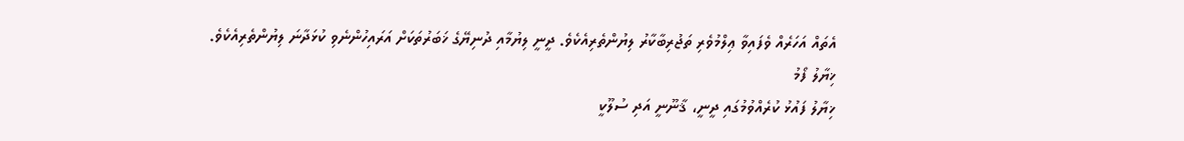އެތައް އަހަރެއް ވެފައިވާ ޢިލްމުވެރި ތަޖުރިބާކާރު ލިޔުންތެރިއެކެވެ. ދީނީ ލިޔުމާއި ދުނިޔޭގެ ޚަބަރުތަކަށް އަރައިހުންނެވި ކުޅަދާނަ ލިޔުންތެރިއެކެވެ.
ޚިޔާލު ފޯމު
ޚިޔާލު ފައުޅު ކުރެއްވުމުގައި ދީނީ، ޤާނޫނީ އަދި ސުލޫކީ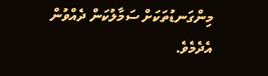މިންގަނޑުތަކަށް ސަމާލުކަން ދެއްވުން އެދެމެވެ.